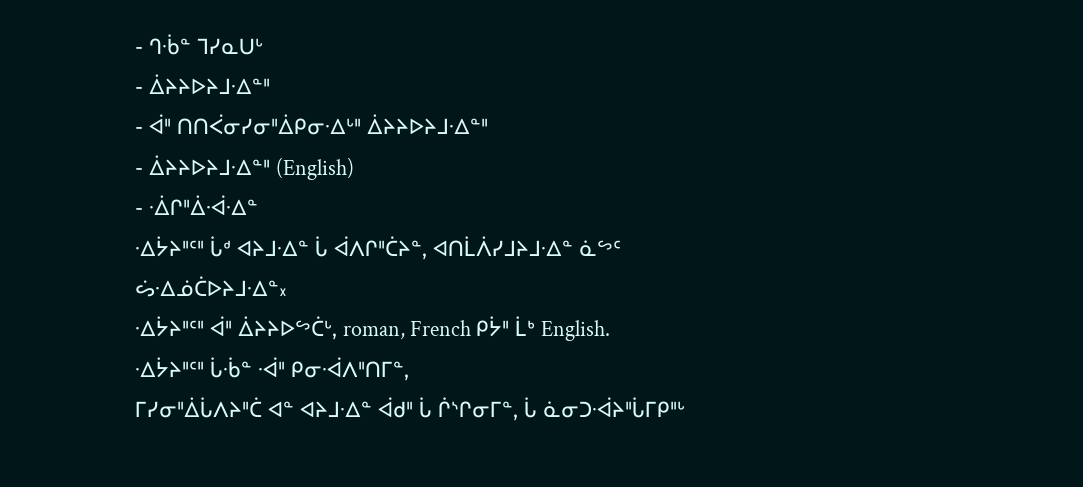- ᒉᐧᑳᓐ ᒣᓯᓇᑌᒡ
- ᐄᔨᔨᐅᔨᒧᐧᐃᓐᐦ
- ᐋᐦ ᑎᑎᐹᓂᓯᓂᐦᐄᑭᓂᐧᐃᒡᐦ ᐄᔨᔨᐅᔨᒧᐧᐃᓐᐦ
- ᐄᔨᔨᐅᔨᒧᐧᐃᓐᐦ (English)
- ᐧᐄᒋᐦᐄᐧᐋᐧᐃᓐ
ᐧᐃᔮᔨᐦᑦᐦ ᒑᒄ ᐊᔨᒧᐧᐃᓐ ᒑ ᐋᐱᒋᐦᑖᔨᓐ, ᐊᑎᒫᐲᓯᒧᔨᒧᐧᐃᓐ ᓈᔥᑦ ᔖᐧᐃᓅᑖᐅᔨᒧᐧᐃᓐ᙮
ᐧᐃᔮᔨᐦᑦᐦ ᐋᐦ ᐄᔨᔨᐅᔥᑖᒡ, roman, French ᑭᔮᐦ ᒫᒃ English.
ᐧᐃᔮᔨᐦᑦᐦ ᒑᐧᑳᓐ ᐧᐋᐦ ᑭᓂᐧᐋᐱᐦᑎᒥᓐ,
ᒥᓯᓂᐦᐄᒑᐱᔨᐦᑖ ᐊᓐ ᐊᔨᒧᐧᐃᓐ ᐋᑯᐦ ᒑ ᒌᔅᒋᓂᒥᓐ, ᒑ ᓈᓂᑐᐧᐋᔨᐦᒑᒥᑭᐦᒡ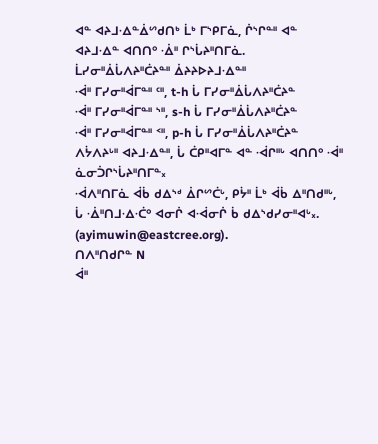ᐊᓐ ᐊᔨᒧᐧᐃᓐᐄᔥᑯᑎᒃ ᒫᒃ ᒥᔅᑭᒥᓈ, ᒌᔅᒋᓐᐦ ᐊᓐ ᐊᔨᒧᐧᐃᓐ ᐊᑎᑎᐤ ᐧᐄᐦ ᒋᔅᒑᔨᐦᑎᒥᓈ.
ᒫᓯᓂᐦᐄᒑᐱᔨᐦᑖᔨᓐᐦ ᐄᔨᔨᐅᔨᒧᐧᐃᓐᐦ
ᐧᐋᐦ ᒥᓯᓂᐦᐋᒥᓐᐦ ᑦᐦ, t-h ᒑ ᒥᓯᓂᐦᐄᒑᐱᔨᐦᑖᔨᓐ
ᐧᐋᐦ ᒥᓯᓂᐦᐋᒥᓐᐦ ᔅᐦ, s-h ᒑ ᒥᓯᓂᐦᐄᒑᐱᔨᐦᑖᔨᓐ
ᐧᐋᐦ ᒥᓯᓂᐦᐋᒥᓐᐦ ᑉᐦ, p-h ᒑ ᒥᓯᓂᐦᐄᒑᐱᔨᐦᑖᔨᓐ
ᐱᔮᐱᔨᒡᐦ ᐊᔨᒧᐧᐃᓐᐦ, ᒑ ᑖᑭᐦᐊᒥᓐ ᐊᓐ ᐧᐋᒋᐦᒡ ᐊᑎᑎᐤ ᐧᐋᐦ ᓈᓂᑑᒋᔅᒑᔨᐦᑎᒥᓐ᙮
ᐧᐋᐱᐦᑎᒥᓈ ᐋᑳ ᑯᐃᔅᒄ ᐄᒋᔥᑖᒡ, ᑭᔮᐦ ᒫᒃ ᐋᑳ ᐃᐦᑎᑯᐦᒡ, ᒑ ᐧᐄᐦᑎᒧᐧᐃᐧᑖᐤ ᐊᓂᒌ ᐊᐧᐋᓂᒌ ᑳ ᑯᐃᔅᑯᓯᓂᐦᐊᒡ᙮. (ayimuwin@eastcree.org).
ᑎᐱᐦᑎᑯᒋᓐ N
ᐋᐦ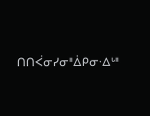ᑎᑎᐹᓂᓯᓂᐦᐄᑭᓂᐧᐃᒡᐦ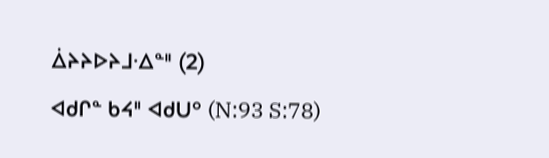ᐄᔨᔨᐅᔨᒧᐧᐃᓐᐦ (2)
ᐊᑯᒋᓐ ᑲᔦᐦ ᐊᑯᑌᐤ (N:93 S:78)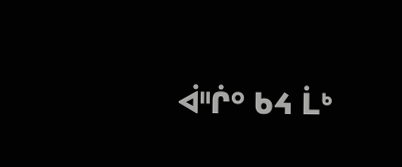ᐋᐦᒌᐤ ᑲᔦ ᒫᒃ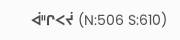ᐋᐦᒋᐸᔫ (N:506 S:610)